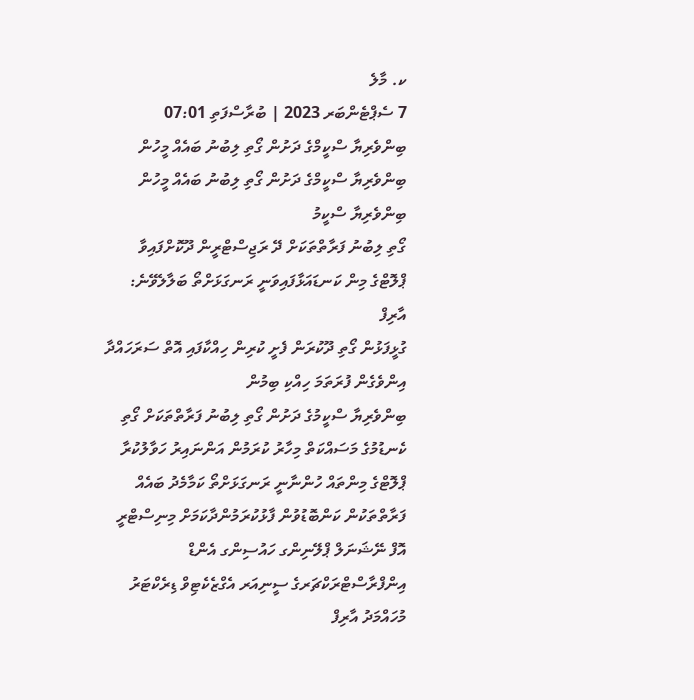ކ. މާލެ
7 ސެޕްޓެންބަރ 2023 | ބުރާސްފަތި 07:01
ބިންވެރިޔާ ސްކީމްގެ ދަށުން ގޯތި ލިބުނު ބައެއް މީހުން
ބިންވެރިޔާ ސްކީމްގެ ދަށުން ގޯތި ލިބުނު ބައެއް މީހުން
ބިންވެރިޔާ ސްކީމު
ގޯތި ލިބުނު ފަރާތްތަކަށް ދޭ ރަޖިސްޓްރީން ދޫކޮށްފައިވާ ޕްލޮޓްގެ މިން ކަނޑައަޅާފައިވަނީ ރަނގަޅަށްތޯ ބަލާލެވޭނެ: އާރިފް
ގުޅީފަޅުން ގޯތި ދޫކުރަން ފެށީ ކުރިން ހިއްކާފައި އޮތް ސަރަހައްދާ އިންވެގެން ފުރަތަމަ ހިއްކި ބިމުން
ބިންވެރިޔާ ސްކީމުގެ ދަށުން ގޯތި ލިބުނު ފަރާތްތަކަށް ގޯތި ކެނޑުމުގެ މަސައްކަތް މިހާރު ކުރަމުން އަންނައިރު ހަވާލުކުރާ ޕްލޮޓްގެ މިންތައް ހުންނާނީ ރަނގަޅަށްތޯ ކަމާމެދު ބައެއް ފަރާތްތަކުން ކަންބޮޑުވުން ފާޅުކުރަމުންދާކަމަށް މިނިސްޓްރީ އޮފް ނޭޝަނަލް ޕްލޭނިންގ ހައުސިންގ އެންޑް އިންފްރާސްޓްރަކްޗަރގެ ސީނިއަރ އެގްޒެކެޓިވް ޑިރެކްޓަރު މުހައްމަދު އާރިފް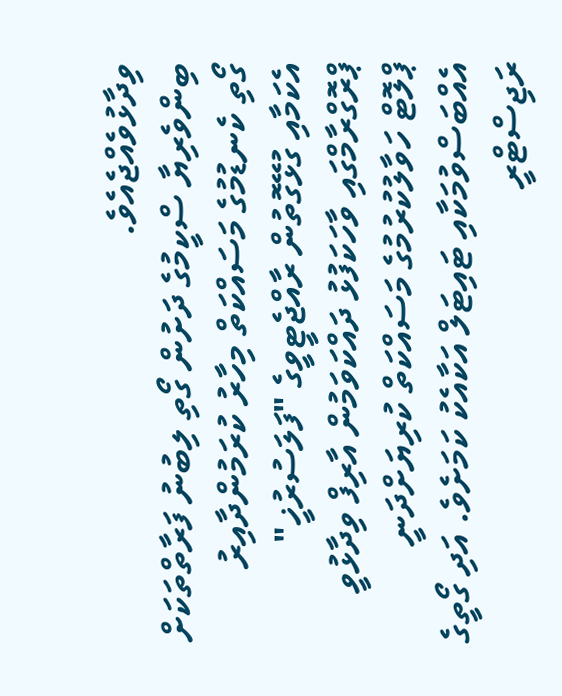ވިދާޅުވެއްޖެއެވެ.
ބިންވެރިޔާ ސްކީމުގެ ދަށުން ގޯތި ލިބުނު ފަރާތްތަކަށް ގޯތި ކެނޑުމުގެ މަސައްކަތް މިހާރު ކުރަމުންދާއިރު އެކަމާއި ގުޅޭގޮތުން ރާއްޖެޓީވީގެ "ފަލަސުރުޚީ" ޕްރޮގްރާމްގައި ވާހަކަފުޅު ދައްކަވަމުން އާރިފް ވިދާޅުވީ ޕްލޮޓް ހަވާލުކުރުމުގެ މަސައްކަތް ކުރިޔަށްދަނީ އެއްބަސްވުމަކާއި ޓައިޓަލް އަކާއެކު ކަމަށެވެ. އަދި ގޯތީގެ ރަޖިސްޓްރީ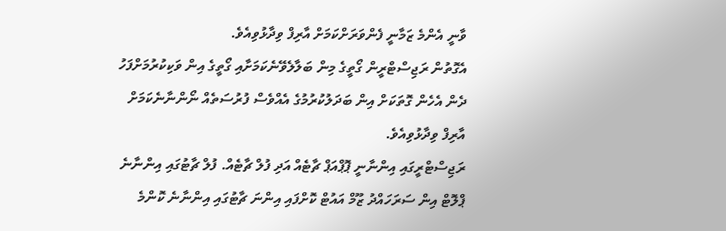ވާނީ އެންމެ ޒަމާނީ ފެންވަރަށްކަމަށް އާރިފް ވިދާޅުވިއެވެ.
އެގޮތުން ރަޖިސްޓްރީން ގޯތީގެ މިން ބަލާލެވޭނެކަމަށާއި ގޯތީގެ އިން ވަކިކުރުމަށްފަހު ދެން އެހެން ގޮތަކަށް އިން ބަދަލުކުރުމުގެ އެއްވެސް ފުރުސަތެއް ނޯންނާނެކަމަށް އާރިފް ވިދާޅުވިއެވެ.
ރަޖިސްޓްރީގައި އިންނާނީ ޕޮޕްއަޕް ޗާޓެއް އަދި ފުލް ޗާޓެއް. ފުލް ޗާޓުގައި އިންނާނެ ޕްލޮޓް އިން ސަރަހައްދު ޒޫމް އައުޓް ކޮށްފައި އިންނަ ޗާޓުގައި އިންނާނެ ކޮންމެ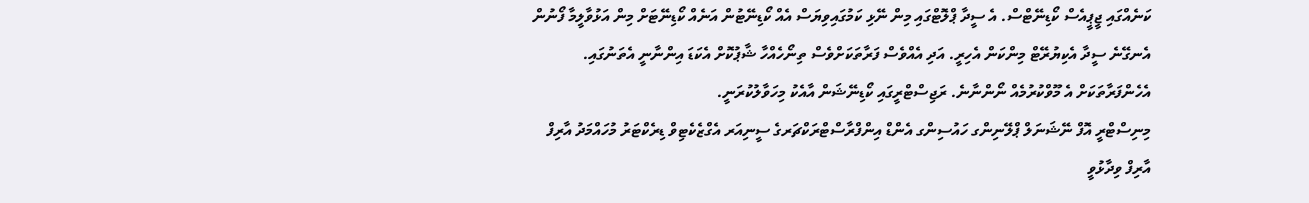ކަނެއްގައި ޖީޕީއެސް ކޯޑިނޭޓްސް. އެ ސީދާ ޕްލޮޓްގައި މިން ނޭޅި ކަމުގައިވިޔަސް އެއް ކޯޑިނޭޓުން އަނެއް ކޯޑިނޭޓަށް މިން އަޅުވާލީމާ ފޯނުން އެނގޭނެ ސީދާ އެކިޔުރޭޓް މިންކަން އެހިރީ. އަދި އެއްވެސް ފަރާތަކަށްވެސް ތިނޯހެއްހާ ޝާޕުކޮށް އެކަޑަ އިންނާނީ އެތަނުގައި. އެހެންފަރާތަކަށް އެ މޫވްކުރުމެއް ނޯންނާނެ. ރަޖިސްޓްރީގައި ކޯޑިނޭޝަން އާއެކު މިހަވާލުކުރަނީ.
މިނިސްޓްރީ އޮފް ނޭޝަނަލް ޕްލޭނިންގ ހައުސިންގ އެންޑް އިންފްރާސްޓްރަކްޗަރގެ ސީނިއަރ އެގްޒެކެޓިވް ޑިރެކްޓަރު މުހައްމަދު އާރިފް
އާރިފް ވިދާޅުވީ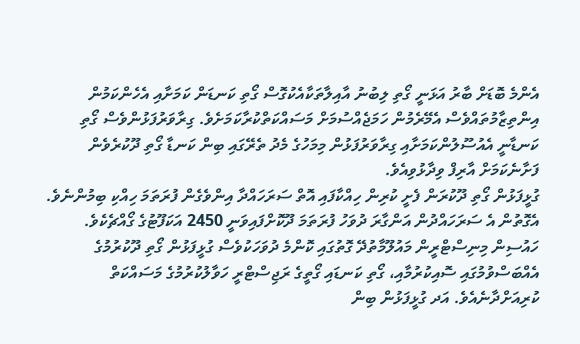އެންމެ ބޮޑަށް ބާރު އަޅަނީ ގޯތި ލިބުނު އާއިލާތަކާއެކުގޮސް ގޯތި ކަނޑަން ކަމަށާއި އެހެންކަމުން އިންތިޒާމުތައްވެސް އެމޭރެމުން ހަމަޖެއްސުމަށް މަސައްކަތްކުރާކަމަށެވެ. ގިރާވަރުފަޅުންވެސް ގޯތި ކަނޑާނީ އެއުސޫލުންކަމަށާއި ގިރާވަރުފަޅުން މިމަހުގެ މެދު ތެރޭގައި ބިން ކަނޑާ ގޯތި ދޫކުރެވެން ފަށާނެކަމަށް އާރިފް ވިދާޅުވިއެވެ.
ގުޅީފަޅުން ގޯތި ދޫކުރަން ފެށީ ކުރިން ހިއްކާފައި އޮތް ސަރަހައްދާ އިންވެގެން ފުރަތަމަ ހިއްކި ބިމުންނެވެ. އެގޮތުން އެ ސަރަހައްދުން އަންގާރަ ދުވަހު ފުރަތަމަ ދޫކޮށްފައިވަނީ 2450 އަކަފޫޓުގެ ގޯއްޗެކެވެ. ހައުސިން މިނިސްޓްރީން މައުލޫމާތުދޭ ގޮތުގައި ކޮންމެ ދުވަހަކުވެސް ގުޅީފަޅުން ގޯތި ދޫކުރުމުގެ އެއްބަސްވުމުގައި ސޮއިކުރުމާއި، ގޯތި ކަނޑައި ގޯތީގެ ރަޖިސްޓްރީ ހަވާލުކުރުމުގެ މަސައްކަތް ކުރިއަށްދާނެއެވެ. އަދ ގުޅީފަޅުން ބިން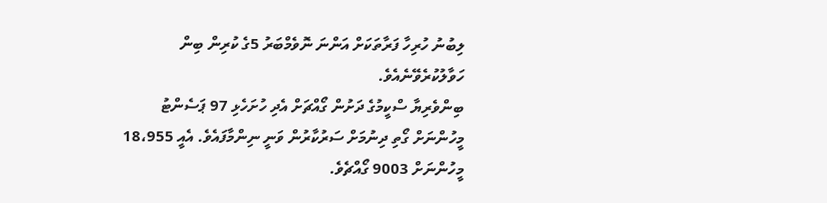ލިބުނު ހުރިހާ ފަރާތަކަށް އަންނަ ނޮވެމްބަރު 5ގެ ކުރިން ބިން ހަވާލުކުރެވޭނެއެވެ.
ބިންވެރިޔާ ސްކީމުގެ ދަށުން ގޯއްޗަށް އެދި ހުށަހެޅި 97 ޕަސެންޓު މީހުންނަށް ގޯތި ދިނުމަށް ސަރުކާރުން ވަނީ ނިންމާފައެވެ. އެއީ 18،955 މީހުންނަށް 9003 ގޯއްޗެވެ.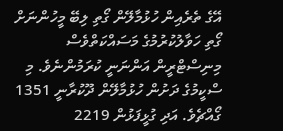އޭގެ ތެރެއިން ހުޅުމާލޭން ގޯތި ލިބޭ މީހުންނަށް ގޯތި ހަވާލުކުރުމުގެ މަސައްކަތްވެސް މިނިސްޓްރީން އަންނަނީ ކުރަމުންނެވެ. މި ސްކީމުގެ ދަށުން ހުޅުމާލޭން ދޫކުރާނީ 1351 ގޯއްޗެވެ. އަދި ގުޅީފަޅުން 2219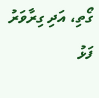ގޯތި، އަދި ގިރާވަރު ފަޅު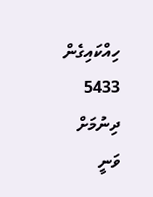ހިއްކައިގެން 5433 ދިނުމަށް ވަނީ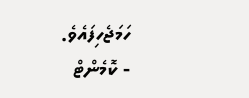ހަމަޖެހިފައެވެ.
- ކޮމެންޓް